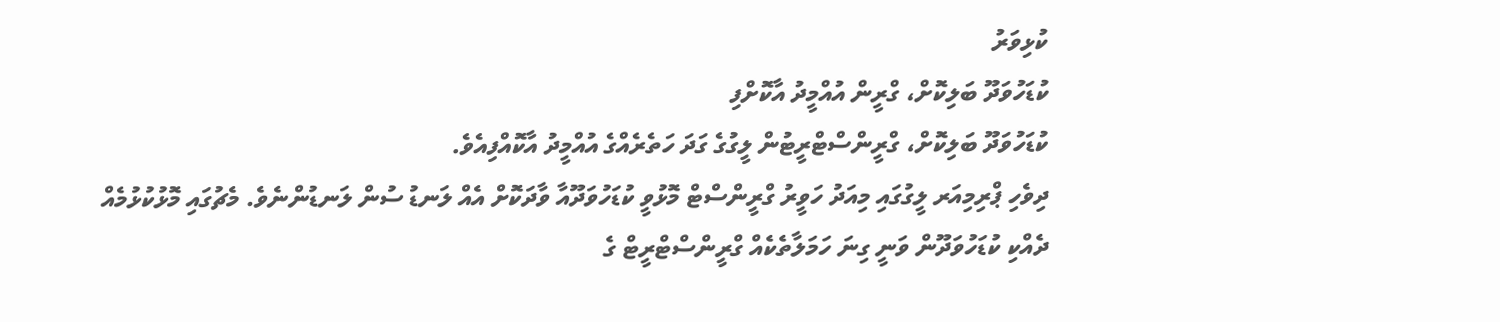ކުޅިވަރު
ކުޑަހުވަދޫ ބަލިކޮށް، ގްރީން އުއްމީދު އާކޮށްފި
ކުޑަހުވަދޫ ބަލިކޮށް، ގްރީންސްޓްރީޓުން ލީގުގެ ގަދަ ހަތެރެއްގެ އުއްމީދު އާކޮއްފިއެވެ.
ދިވެހި ޕްރިމިއަރ ލީގުގައި މިއަދު ހަވީރު ގްރީންސްޓް މޮޅުވީ ކުޑަހުވަދޫއާ ވާދަކޮށް އެއް ލަނޑު ސުން ލަނޑުންނެވެ. މެޗުގައި މޮޅުކުޅުމެއް ދެއްކި ކުޑަހުވަދޫން ވަނީ ގިނަ ހަމަލާތެކެއް ގްރީންސްޓްރީޓް ގެ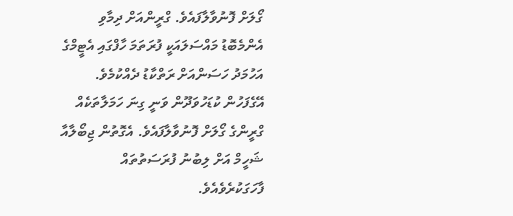ގޯލަށް ފޮނުވާލާފައެވެ. ގްރީންއަށް ދިމާވި އެންމެބޮޑު މައްސަލައަކީ ފުރަތަމަ ހާފްގައި އެޓީމްގެ އަހުމަދު ހަސަންއަށް ރަތްކާޑު ދެއްކުމެވެ. އޭގެފަހުން ކުޑަހުވަދޫން ވަނީ ގިނަ ހަމަލާތަކެއް ގްރީންގެ ގޯލަށް ފޮނުވާލާފައެވެ. އެގޮތުން ޖިބޯލާއާ ޝަހީމް އަށް ލިބުނު ފުރަސަތުތައް ފާހަގަކުރެވެއެވެ.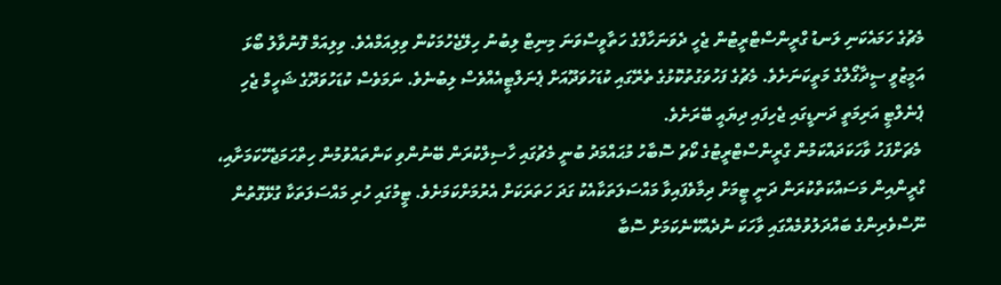މެޗުގެ ހަމައެކަނި ލަނޑު ގްރީންސްޓްރީޓުން ޖެހީ ދެވަނަހާފްގެ ހަތާވީސްވަނަ މިނިޓް ލިބުނު ހިލޭޖެހުމަކުން ވިލިއަމްއެވެ. ވިލިއަމް ފޮނުވާލު ބޯޅަ އަމީޒުވީ ސީދާގޯލްގެ މަތީކަނަށެވެ. މެޗުގެ ފަހުވަގުތުކޮޅުގެ ތެރޭގައި ކުޑަހުވަދޫއަށް ޕެނަލްޓީއެއްވެސް ލިބުނެވެ. ނަމަވެސް ކުޑަހުވަދޫގެ ޝަހީމް ޖެހި ޕެނެލްޓީ އަރިމަތީ ދަނޑީގައި ޖެހިފައި ދިޔައީ ބޭރަށެވެ.
 މެޗަށްފަހު ވާހަކަދައްކަމުން ގްރީންސްޓްރީޓުގެ ކޯޗު ސޮބާހު މުޙައްމަދު ބުނީ މެޗުގައި ހާސިލްކުރަން ބޭނުންވި ކަންތައްވުމުން ހިތްހަމަޖެހޭކަމަށާއި، ގްރީންއިން މަސައްކަތްކުރަން ދަނީ ޓީމަށް ދިމާވެފައިވާ މައްސަލަތަކާއެކު ގަދަ ހަތަރަކަށް އެރުމަށްކަމަށެވެ. ޓީމުގައި ހުރި މައްސަލަތަކާ ގުޅޭގޮތުން ނޫސްވެރިންގެ ބައްދަލުވުމެއްގައި ވާހަކަ ނުދެއްކޭނެކަމަށް ސޮބާ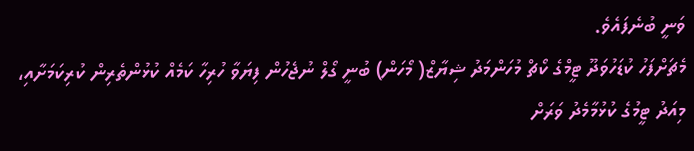ވަނީ ބުނެފައެވެ.
މެޗަށްފަހު ކުޑަހުވަދޫ ޓީމްގެ ކޯޗް މުހަންމަދު ޝިޔާޒް( މޯހަން) ބުނީ ގޯލް ނުޖެހުން ފިޔަވާ ހުރިހާ ކަމެއް ކުޅުންތެރިން ކުރިކަމަށާއި، މިއަދު ޓީމުގެ ކުޅުމާމެދު ވަރަށް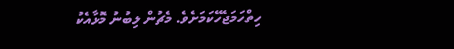ހިތްހަމަޖެހޭކަމަށެވެ. މެޗުން ލިބުނު މޮޅާއެކު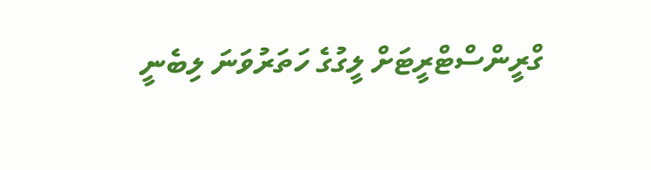ގްރީންސްޓްރީޓަށް ލީގުގެ ހަތަރުވަނަ ލިބެނީ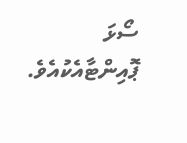ސޯޅަ ޕޮއިންޓާއެކުއެވެ.